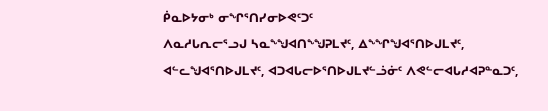ᑮᓇᐅᔭᓂᒃ ᓂᖏᕐᑎᓯᓂᐅᕙᑦᑐᑦ
ᐱᓇᓱᒐᕆᓕᕐᓗᒍ ᓴᓇᖕᖑᐊᑎᖕᖑᕈᒪᔪᑦ, ᐃᖕᖏᖑᐊᕐᑎᐅᒍᒪᔪᑦ, ᐊᓪᓚᖑᐊᕐᑎᐅᒍᒪᔪᑦ, ᐊᑐᐊᒐᓕᐅᕐᑎᐅᒍᒪᔪᓪᓘᓃᑦ ᐱᕙᓪᓕᐊᒐᓱᐊᕈᓐᓇᑐᑦ,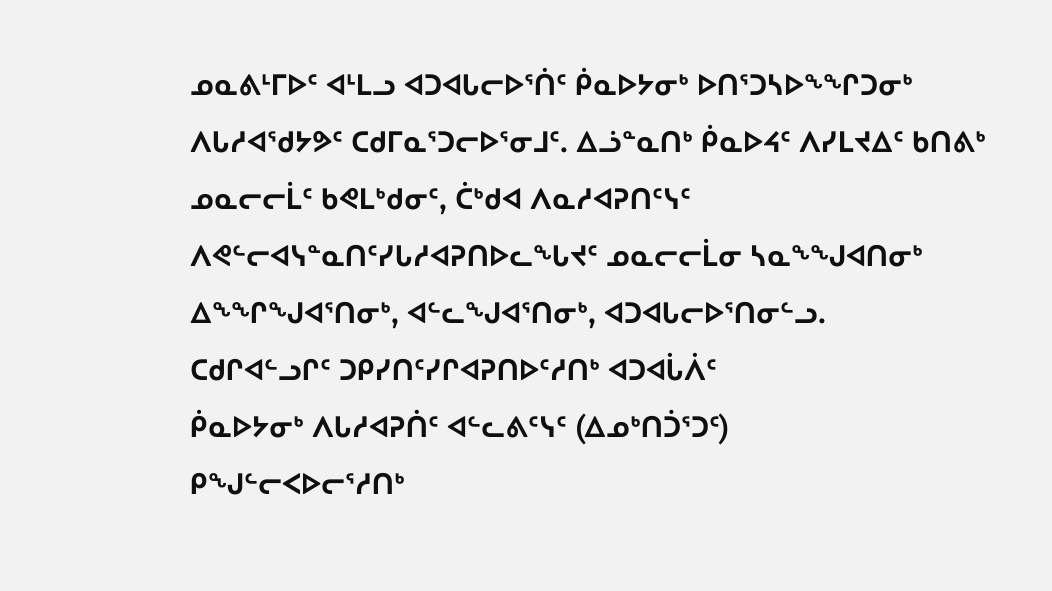ᓄᓇᕕᒻᒥᐅᑦ ᐊᒻᒪᓗ ᐊᑐᐊᒐᓕᐅᕐᑏᑦ ᑮᓇᐅᔭᓂᒃ ᐅᑎᕐᑐᓴᐅᖕᖏᑐᓂᒃ ᐱᒐᓱᐊᖁᔭᕗᑦ ᑕᑯᒥᓇᕐᑐᓕᐅᕐᓂᒧᑦ. ᐃᓘᓐᓇᑎᒃ ᑮᓇᐅᔦᑦ ᐱᓯᒪᔪᐃᑦ ᑲᑎᕕᒃ ᓄᓇᓕᓕᒫᑦ ᑲᕙᒪᒃᑯᓂᑦ, ᑖᒃᑯᐊ ᐱᓇᓱᐊᕈᑎᑦᓭᑦ ᐱᕙᓪᓕᐊᓭᓐᓇᑎᑦᓯᒐᓱᐊᕈᑎᐅᓚᖓᔪᑦ ᓄᓇᓕᓕᒫᓂ ᓴᓇᖕᖑᐊᑎᓂᒃ ᐃᖕᖏᖑᐊᕐᑎᓂᒃ, ᐊᓪᓚᖑᐊᕐᑎᓂᒃ, ᐊᑐᐊᒐᓕᐅᕐᑎᓂᓪᓗ.
ᑕᑯᒋᐊᓪᓗᒋᑦ ᑐᑭᓯᑎᑦᓯᒋᐊᕈᑎᐅᑦᓱᑎᒃ ᐊᑐᐊᒑᐲᑦ
ᑮᓇᐅᔭᓂᒃ ᐱᒐᓱᐊᕈᑏᑦ ᐊᓪᓚᕕᑦᓭᑦ (ᐃᓄᒃᑎᑑᕐᑐᑦ)
ᑭᖑᓪᓕᐸᐅᓕᕐᓱᑎᒃ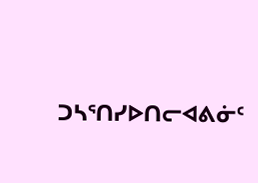ᑐᓴᕐᑎᓯᐅᑎᓕᐊᕕᓃᑦ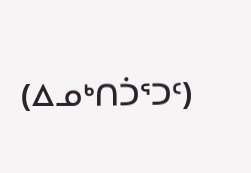(ᐃᓄᒃᑎᑑᕐᑐᑦ)